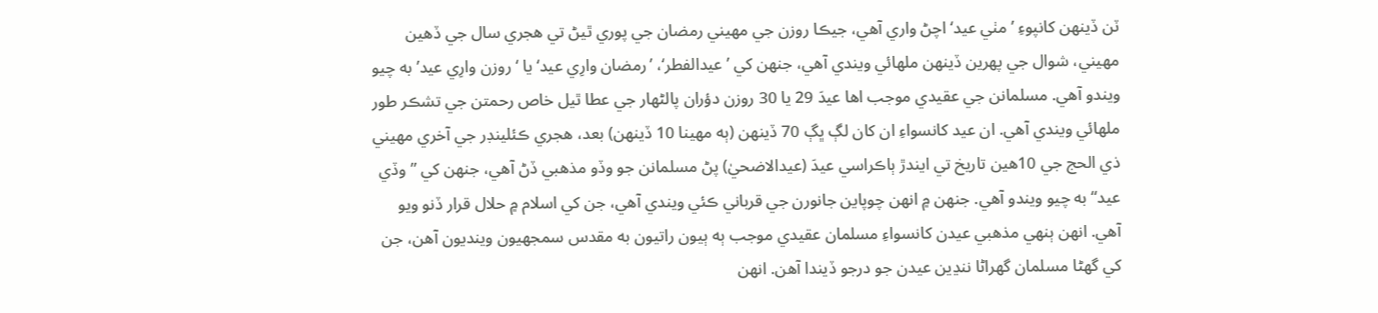ٽن ڏينھن کانپوءِ ’مٺي عيد‘ اچڻ واري آهي، جيڪا روزن جي مھيني رمضان جي پوري ٿيڻ تي هجري سال جي ڏھين مھيني، شوال جي پھرين ڏينھن ملھائي ويندي آهي، جنھن کي ’عيدالفطر‘، ’رمضان وارِي عيد‘ يا ‘روزن وارِي عيد’ به چيو ويندو آهي. مسلمانن جي عقيدي موجب اها عيدَ 29 يا 30 روزن دؤران پالڻھار جي عطا ٿيل خاص رحمتن جي تشڪر طور ملھائي ويندي آهي. ان عيد کانسواءِ ان کان لڳ ڀڳ 70 ڏينھن (ٻه مھينا 10 ڏينھن) بعد، هجري ڪئلينڊر جي آخري مھيني ذي الحج جي 10هين تاريخ تي ايندڙ ٻاڪراسي عيدَ (عيدالاضحيٰ) پڻ مسلمانن جو وڏو مذھبي ڏڻ آهي، جنھن کي ”وڏي عيد“ به چيو ويندو آهي. جنھن ۾ انھن چوپاين جانورن جي قرباني ڪئي ويندي آهي، جن کي اسلام ۾ حلال قرار ڏنو ويو آهي. انھن ٻنھي مذھبي عيدن کانسواءِ مسلمان عقيدي موجب ٻه ٻيون راتيون به مقدس سمجهيون وينديون آهن، جن کي گهڻا مسلمان گهراڻا ننڍين عيدن جو درجو ڏيندا آهن. انھن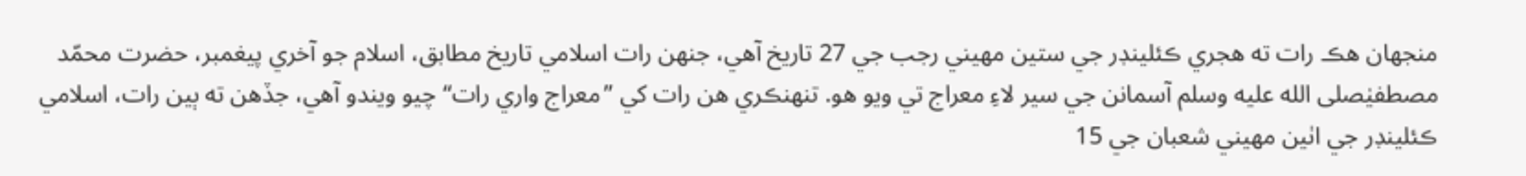منجهان هڪ رات ته هجري ڪئلينڊر جي ستين مھيني رجب جي 27 تاريخ آهي، جنھن رات اسلامي تاريخ مطابق، اسلام جو آخري پيغمبر، حضرت محمّد مصطفيٰصلى الله عليه وسلم آسمانن جي سير لاءِ معراج تي ويو هو. تنھنڪري هن رات کي ”معراج واري رات“ چيو ويندو آهي، جڏھن ته ٻين رات، اسلامي ڪئلينڊر جي اٺين مھيني شعبان جي 15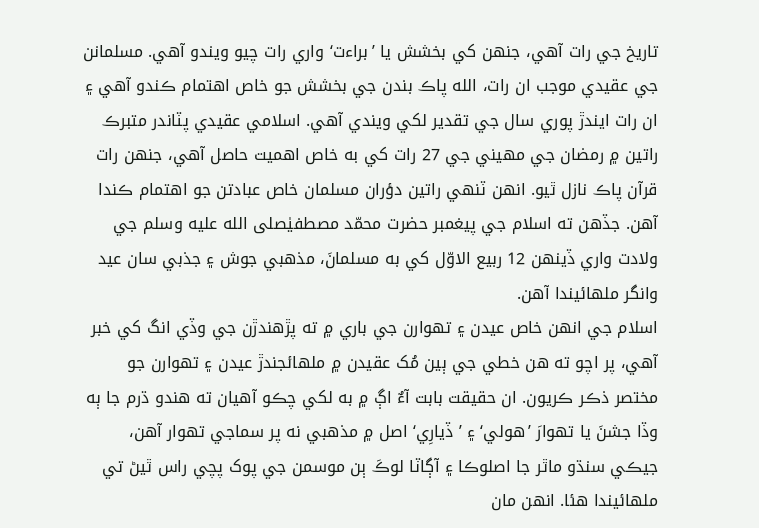تاريخ جي رات آهي، جنھن کي بخشش يا ’براءت‘ واري رات چيو ويندو آهي. مسلمانن جي عقيدي موجب ان رات، الله پاڪ بندن جي بخشش جو خاص اهتمام ڪندو آهي ۽ ان رات ايندڙ پوري سال جي تقدير لکي ويندي آهي. اسلامي عقيدي پٽاندر متبرڪ راتين ۾ رمضان جي مھيني جي 27 رات کي به خاص اھميت حاصل آهي، جنھن رات قرآن پاڪ نازل ٿيو. انھن ٽنھي راتين دؤران مسلمان خاص عبادتن جو اھتمام ڪندا آهن. جڏھن ته اسلام جي پيغمبر حضرت محمّد مصطفيٰصلى الله عليه وسلم جي ولادت واري ڏينھن 12 ربيع الاوّل کي به مسلمانَ، مذھبي جوش ۽ جذبي سان عيد وانگر ملهائيندا آهن.
اسلام جي انھن خاص عيدن ۽ تھوارن جي باري ۾ ته پڙھندڙن جي وڏي انگ کي خبر آهي، پر اچو ته هن خطي جي ٻين مُک عقيدن ۾ ملهائجندڙ عيدن ۽ تھوارن جو مختصر ذڪر ڪريون. ان حقيقت بابت آءٌ اڳ ۾ به لکي چڪو آهيان ته هندو ڌرم جا ٻه وڏا جشنَ يا تھوارَ ’هولي‘ ۽ ’ڏيارِي‘ اصل ۾ مذھبي نه پر سماجي تھوار آهن، جيڪي سنڌو ماٿر جا اصلوڪا ۽ آڳاٽا لوڪَ ٻن موسمن جي پوک پچي راس ٿيڻ تي ملهائيندا هئا. انھن مان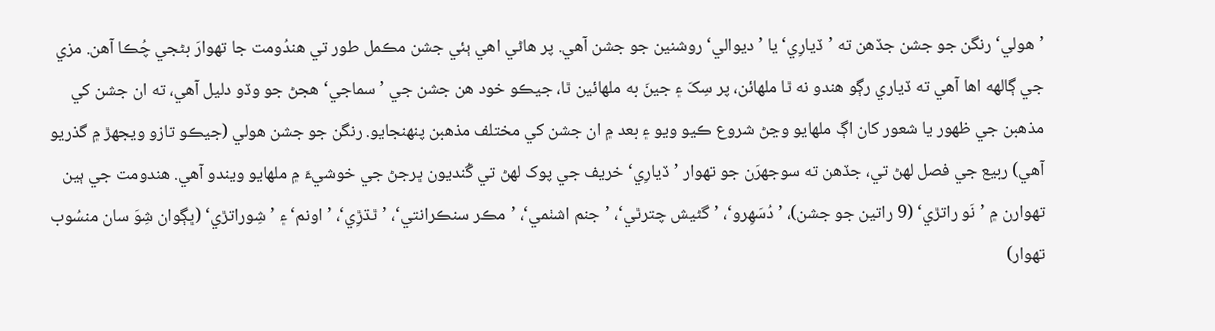’هولي‘ رنگن جو جشن جڏھن ته ’ڏيارِي‘ يا ’ديوالي‘ روشنين جو جشن آهي. پر هاڻي اهي ٻئي جشن مڪمل طور تي هندُومت جا تھوارَ بڻجي چُڪا آهن. مزي جي ڳالهه اها آهي ته ڏياري رڳو هندو نه ٿا ملهائن، پر سِکَ ۽ جينَ به ملھائين ٿا، جيڪو خود هن جشن جي ’سماجي‘ هجڻ جو وڏو دليل آهي، ته ان جشن کي مذھبن جي ظھور يا شعور کان اڳ ملهايو وڃڻ شروع ڪيو ويو ۽ بعد ۾ ان جشن کي مختلف مذھبن پنھنجايو. رنگن جو جشن هولي (جيڪو تازو ويجهڙ ۾ گذريو آهي) ربيع جي فصل لھڻ تي، جڏھن ته سوجهرَن جو تھوار ’ڏيارِي‘ خريف جي پوک لھڻ تي گُنديون ڀرجڻ جي خوشيءَ ۾ ملهايو ويندو آهي. هندومت جي ٻين تھوارن ۾ ’نَو راتڙي‘ (9 راتين جو جشن)، ’دُسَھِرو‘، ’گڻيش چترٿي‘، ’جنم اشٺمي‘، ’مڪر سنڪرانتي‘، ’ٿڌڙِي‘، ’اونم‘ ۽ ’شِوراتڙي‘ (ڀڳوان شِوَ سان منسُوب تھوار)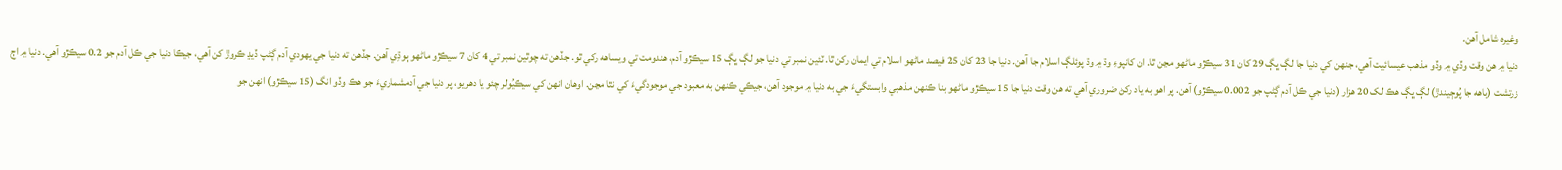وغيره شامل آهن.
دنيا ۾ هن وقت وڏي ۾ وڏو مذھب عيسائيت آهي، جنھن کي دنيا جا لڳ ڀڳ 29 کان 31 سيڪڙو ماڻھو مڃن ٿا. ان کانپوءِ وڌ ۾ وڌ پوئلڳ اسلام جا آهن. دنيا جا 23 کان 25 فيصد ماڻهو اسلام تي ايمان رکن ٿا. ٽئين نمبر تي دنيا جو لڳ ڀڳ 15 سيڪڙو آدم، هندومت تي ويساھه رکي ٿو. جڏھن ته چوٿين نمبر تي 4 کان 7 سيڪڙو ماڻهو ٻوڌِي آهن. جڏھن ته دنيا جي يھودي آدم ڳڻپ ڏيڍ ڪروڙ کن آهي، جيڪا دنيا جي ڪل آدم جو 0.2 سيڪڙو آهي. دنيا ۾ اڄ زرتشت (باهه جا پُوڄيندڙ) لڳ ڀڳ هڪ لک 20 هزار (دنيا جي ڪل آدم ڳڻپ جو 0.002 سيڪڙو) آهن. پر اهو به ياد رکڻ ضروري آهي ته هن وقت دنيا جا 15 سيڪڙو ماڻهو بنا ڪنھن مذھبي وابستگيءَ جي به دنيا ۾ موجود آهن، جيڪي ڪنھن به معبود جي موجودگيءَ کي نٿا مڃن. اوھان انھن کي سيڪيُولر چئو يا دھريو، پر دنيا جي آدمشماريءَ جو هڪ وڏو انگ (15 سيڪڙو) انھن جو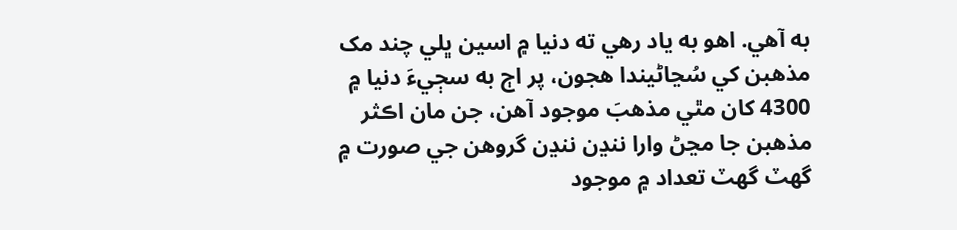به آهي. اهو به ياد رھي ته دنيا ۾ اسين ڀلي چند مک مذھبن کي سُڃاڻيندا هجون، پر اڄ به سڄيءَ دنيا ۾ 4300 کان مٿي مذھبَ موجود آهن، جن مان اڪثر مذھبن جا مڃڻ وارا ننڍن ننڍن گروھن جي صورت ۾ گهٽ گهٽ تعداد ۾ موجود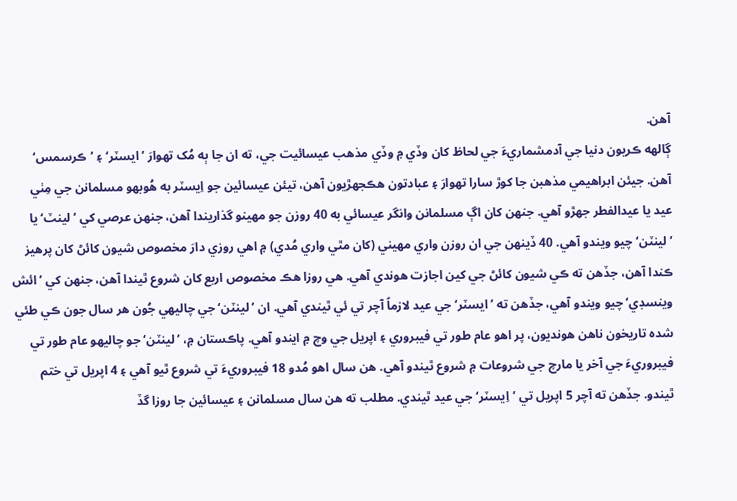آهن.
ڳالهه ڪريون دنيا جي آدمشماريءَ جي لحاظ کان وڏي ۾ وڏي مذھب عيسائيت جي، ته ان جا ٻه مُک تھوارَ ’ايسٽر‘ ۽ ’ڪرسمس‘ آهن. جيئن ابراھيمي مذھبن جا کوڙ سارا تھوارَ ۽ عبادتون هڪجھڙيون آهن، تيئن عيسائين جو اِيسٽر به هُوبھو مسلمانن جي مِٺي عيد يا عيدالفطر جھڙو آهي. جنھن کان اڳ مسلمانن وانگر عيسائي به 40 روزن جو مھينو گذاريندا آهن، جنھن عرصي کي ’لينٽ‘ يا ’لينٽن‘ چيو ويندو آهي. 40 ڏينھن جي ان روزن واري مھيني (کان مٿي واري مُدي) ۾ اهي روزي دارَ مخصوص شيون کائڻ کان پرھيز ڪندا آهن، جڏھن ته ڪي شيون کائڻ جي کين اجازت هوندي آهي. هي روزا هڪ مخصوص اربع کان شروع ٿيندا آهن، جنھن کي ’ائش وينسڊي‘ چيو ويندو آهي، جڏھن ته ’ايسٽر‘ جي عيد لازماً آچر تي ئي ٿيندي آهي. ان ’لينٽن‘ جي چاليھي جُون هر سال جون ڪي طئي شده تاريخون ناھن هونديون، پر اهو عام طور تي فيبروري ۽ اپريل جي وچ ۾ ايندو آهي. پاڪستان ۾، ’لينٽن‘ جو چاليھو عام طور تي فيبروريءَ جي آخر يا مارچ جي شروعات ۾ شروع ٿيندو آهي. هن سال اهو مُدو 18 فيبروريءَ تي شروع ٿيو آهي ۽ 4 اپريل تي ختم ٿيندو. جڏھن ته آچر 5 اپريل تي ’اِيسٽر‘ جي عيد ٿيندي. مطلب ته هن سال مسلمانن ۽ عيسائين جا روزا گڏ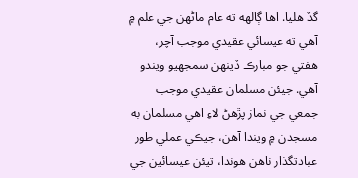گڏ ھليا. اها ڳالهه ته عام ماڻهن جي علم ۾ آهي ته عيسائي عقيدي موجب آچر، هفتي جو مبارڪ ڏينھن سمجهيو ويندو آهي. جيئن مسلمان عقيدي موجب جمعي جي نماز پڙھڻ لاءِ اهي مسلمان به مسجدن ۾ ويندا آهن، جيڪي عملي طور عبادتگذار ناھن هوندا، تيئن عيسائين جي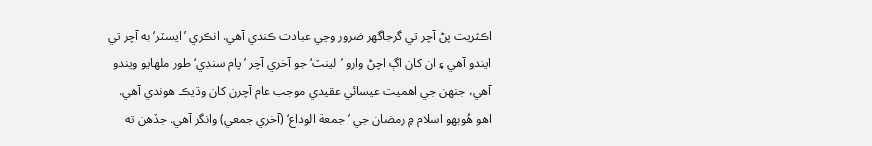اڪثريت پڻ آچر تي گرجاگهر ضرور وڃي عبادت ڪندي آهي. انڪري ’ايسٽر‘ به آچر تي ايندو آهي ۽ ان کان اڳ اچڻ وارو ’لينٽ‘ جو آخري آچر ’پام سنڊي‘ طور ملھايو ويندو آهي، جنھن جي اهميت عيسائي عقيدي موجب عام آچرن کان وڌيڪ هوندي آهي. اهو هُوبھو اسلام ۾ رمضان جي ’جمعة الوداع‘ (آخري جمعي) وانگر آهي. جڏھن ته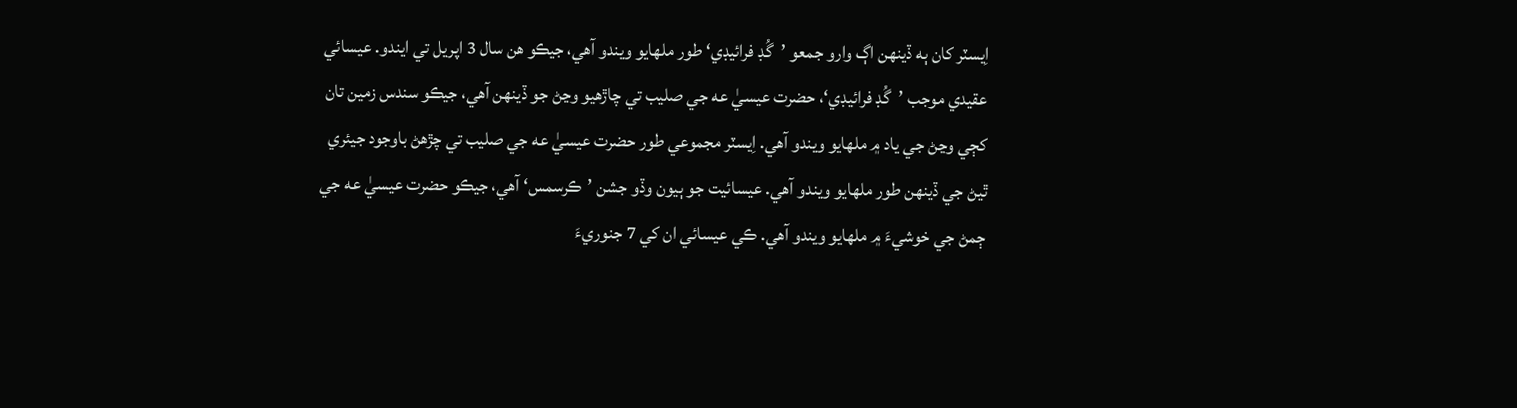اِيسٽر کان ٻه ڏينھن اڳ وارو جمعو ’گُڊ فرائيڊي‘ طور ملھايو ويندو آهي، جيڪو هن سال 3 اپريل تي ايندو. عيسائي عقيدي موجب ’گُڊ فرائيڊي‘، حضرت عيسيٰ عه جي صليب تي چاڙھيو وڃڻ جو ڏينھن آهي، جيڪو سندس زمين تان کڄي وڃڻ جي ياد ۾ ملهايو ويندو آهي. اِيسٽر مجموعي طور حضرت عيسيٰ عه جي صليب تي چڙھڻ باوجود جيئري ٿيڻ جي ڏينھن طور ملھايو ويندو آهي. عيسائيت جو ٻيون وڏو جشن ’ڪرسمس‘ آهي، جيڪو حضرت عيسيٰ عه جي ڄمڻ جي خوشيءَ ۾ ملهايو ويندو آهي. ڪي عيسائي ان کي 7 جنوريءَ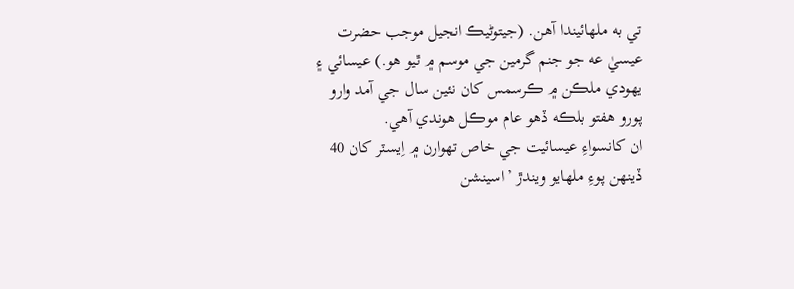تي به ملهائيندا آهن. (جيتوڻيڪ انجيل موجب حضرت عيسيٰ عه جو جنم گرمين جي موسم ۾ ٿيو هو.) عيسائي ۽ يھودي ملڪن ۾ ڪرسمس کان نئين سال جي آمد وارو پورو هفتو بلڪه ڏهو عام موڪل هوندي آهي.
ان کانسواءِ عيسائيت جي خاص تھوارن ۾ اِيسٽر کان 40 ڏينھن پوءِ ملهايو ويندڙ ’اسينشن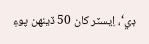ڊي‘، اِيسٽر کان 50 ڏينھن پوءِ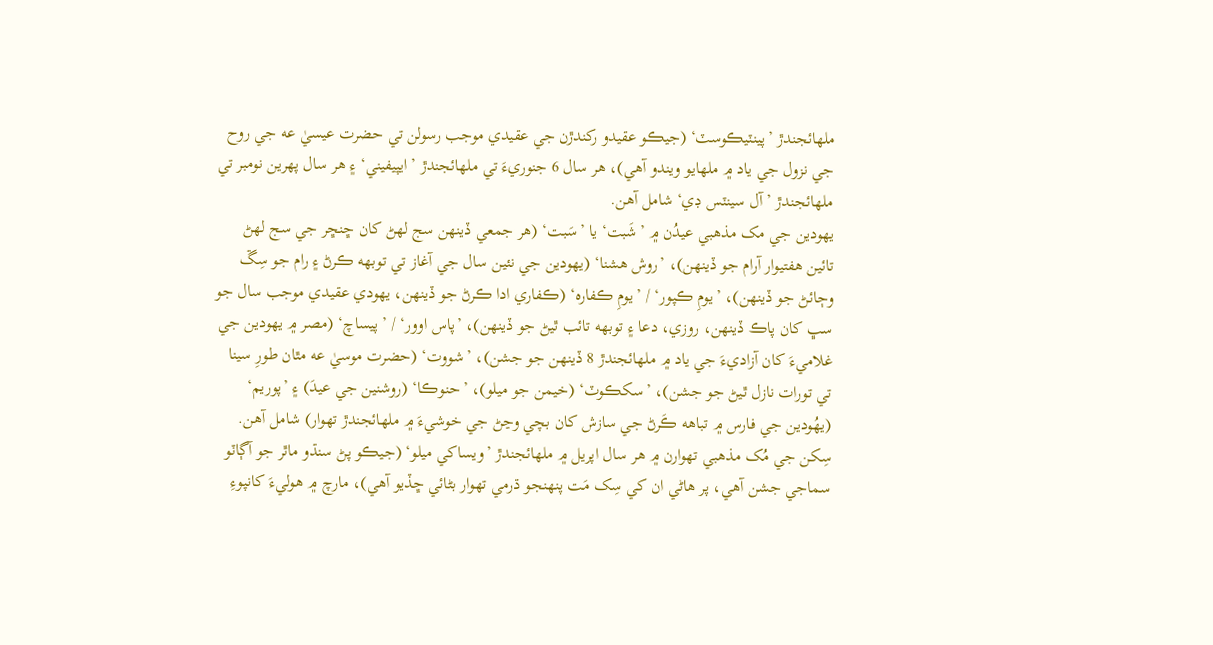ملهائجندڙ ’پينٽيڪوسٽ‘ (جيڪو عقيدو رکندڙن جي عقيدي موجب رسولن تي حضرت عيسيٰ عه جي روح جي نزول جي ياد ۾ ملهايو ويندو آهي)، هر سال 6 جنوريءَ تي ملهائجندڙ ’ايپيفيني‘ ۽ هر سال پھرين نومبر تي ملهائجندڙ ’آل سينٽس ڊي‘ شامل آهن.
يھودين جي مک مذھبي عيدُن ۾ ’شَبت‘ يا ’سَبت‘ (هر جمعي ڏينھن سج لھڻ کان ڇنڇر جي سج لھڻ تائين هفتيوار آرام جو ڏينھن)، ’روش هشنا‘ (يھودين جي نئين سال جي آغاز تي توبھه ڪرڻ ۽ رام جو سِڱ وڄائڻ جو ڏينھن)، ’يومِ ڪپور‘ / ’يومِ ڪفاره‘ (ڪفاري ادا ڪرڻ جو ڏينھن، يھودي عقيدي موجب سال جو سڀ کان پاڪ ڏينھن، روزي، دعا ۽ توبھه تائب ٿيڻ جو ڏينھن)، ’پاس اوور‘ / ’پيساچ‘ (مصر ۾ يھودين جي غلاميءَ کان آزاديءَ جي ياد ۾ ملهائجندڙ 8 ڏينھن جو جشن)، ’شووت‘ (حضرت موسيٰ عه مٿان طورِ سينا تي تورات نازل ٿيڻ جو جشن)، ’سکڪوٽ‘ (خيمن جو ميلو)، ’حنوڪا‘ (روشنين جي عيدَ) ۽ ’پوريم‘ (يھُودين جي فارس ۾ تباهه ڪَرڻ جي سازش کان بچي وڃڻ جي خوشيءَ ۾ ملهائجندڙ تھوار) شامل آهن.
سِکن جي مُک مذھبي تھوارن ۾ هر سال اپريل ۾ ملهائجندڙ ’ويساکي ميلو‘ (جيڪو پڻ سنڌو ماٿر جو آڳاٽو سماجي جشن آهي، پر هاڻي ان کي سِک مَت پنھنجو ڌرمي تھوار بڻائي ڇڏيو آهي)، مارچ ۾ هوليءَ کانپوءِ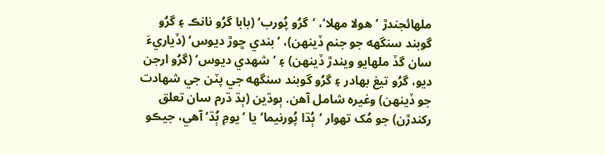ملهائجندڙ ’هولا مھلا‘، ’گرُو پُورب‘ (بابا گرُو نانڪ ۽ گرُو گوبند سنگهه جو جنم ڏينھن)، ’بندي ڇوڙ ديوس‘ (ڏياريءَ سان گڏ ملهايو ويندڙ ڏينھن) ۽ ’شھدي ديوس‘ (گرُو ارجن ديو، گرُو تيغ بھادر ۽ گرُو گوبند سنگهه جي پٽن جي شھادت جو ڏينھن) وغيره شامل آهن. ٻوڌين (ٻڌ ڌرم سان تعلق رکندڙن) جو مُک تھوار ’ٻُڌا پُورنيما‘ يا ’يومِ ٻُڌ‘ آهي، جيڪو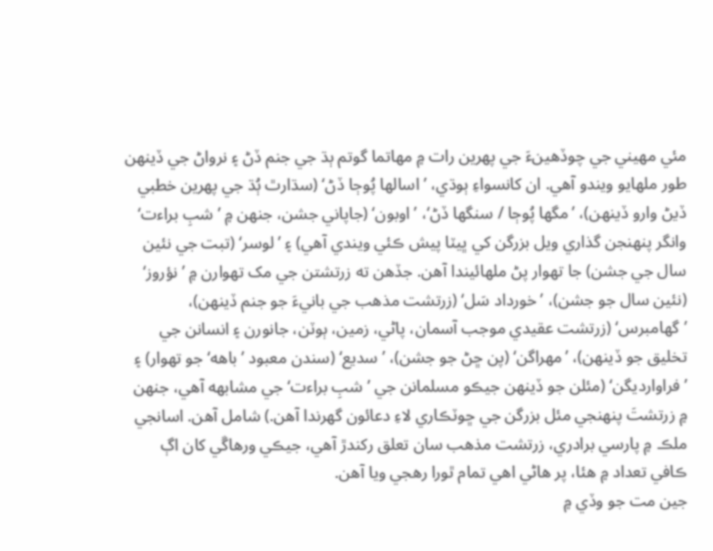مئي مھيني جي چوڏھينءَ جي پھرين رات ۾ مھاتما گوتم ٻڌ جي جنم ڏڻ ۽ نرواڻ جي ڏينھن طور ملهايو ويندو آهي. ان کانسواءِ ٻوڌي، ’اسالھا پُوڄا ڏڻ‘ (سڌارٿ ٻُڌ جي پھرين خطبي ڏيڻ وارو ڏينھن)، ’مگها پُوڄا / سنگها ڏڻ‘، ’اوبون‘ (جاپاني جشن، جنھن ۾ ’شبِ براءت‘ وانگر پنھنجن گذاري ويل بزرگن کي ڀيٽا پيش ڪئي ويندي آهي) ۽ ’لوسر‘ (تبت جي نئين سال جي جشن) جا تھوار پڻ ملهائيندا آهن. جڏھن ته زرتشتن جي مک تھوارن ۾ ’نؤروز‘ (نئين سال جو جشن)، ’خورداد سَل‘ (زرتشت مذھب جي بانيءَ جو جنم ڏينھن)، ’گھامبرس‘ (زرتشت عقيدي موجب آسمان، پاڻي، زمين، ٻوٽن، جانورن ۽ انسانن جي تخليق جو ڏينھن)، ’مھراگن‘ (پن ڇڻ جو جشن)، ’سديع‘ (سندن معبود ’باھه‘ جو تھوار) ۽ ’فراوارديگن‘ (مئلن جو ڏينھن جيڪو مسلمانن جي ’شبِ براءت‘ جي مشابھه آهي، جنھن ۾ زرتشتَ پنھنجي مئل بزرگن جي ڇوٽڪاري لاءِ دعائون گهرندا آهن.) شامل آهن. اسانجي ملڪ ۾ پارسي برادري، زرتشت مذهب سان تعلق رکندڙ آهي، جيڪي ورهاڱي کان اڳ ڪافي تعداد ۾ هئا، پر هاڻي اهي تمام ٿورا رهجي ويا آهن.
جين مت جو وڏي ۾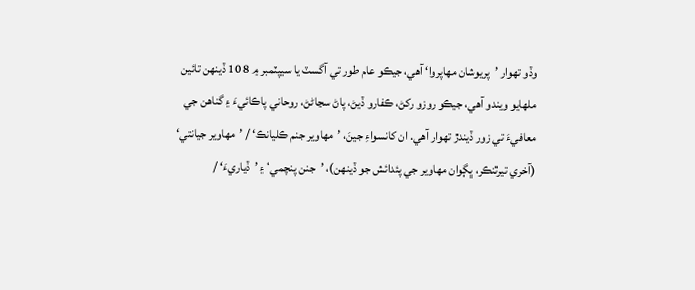وڏو تھوار ’پريوشان مھاپروا‘ آهي، جيڪو عام طور تي آگسٽ يا سيپٽمبر ۾ 8 10 ڏينھن تائين ملهايو ويندو آهي، جيڪو روزو رکڻ، ڪفارو ڏيڻ، پاڻ سڃاڻڻ، روحاني پاڪائيءَ ۽ گناهن جي معافيءَ تي زور ڏيندڙ تھوار آهي. ان کانسواءِ جينَ، ’مھاوير جنم ڪليانڪ‘ / ’مھاوير جيانتي‘ (آخري تيرٿنڪر، ڀڳوان مھاوير جي پئدائش جو ڏينھن)، ’جنن پنچمي‘ ۽ ’ڏياريءَ‘ /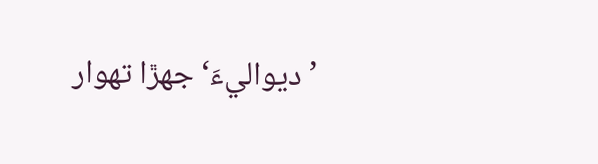’ديواليءَ‘ جھڙا تھوار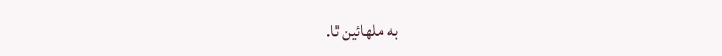به ملھائين ٿا.